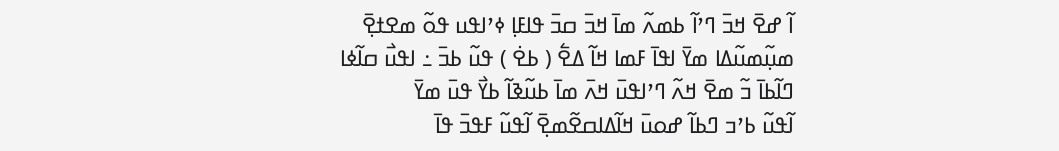ߊ߬ ߝߐ߫ ߞߏ߫ ߣߴߊ߬ ߕߘߍ߬ ߘߊ߫ ߞߏ߫ ߛߏ߫ ߟߊߓߊ߲ ߦߴߊߟߎ ߟߋ߬ ߘߐߙߐ߲߫ ߘߎ߲߬ߘߎ߬ߡߊ ߘߌ߫ ߊߟߊ߫ ߓߘߊ ߞߊ߬ ߡߐ߱ ( ߕߐ߭ ) ߟߎ߬ ߕߏ߫ ߸ ߊߟߎ߯ ߛߊ߬ߦߊ ߣߊ߬ߕߊ߫ ߏ߬ ߘߐ߫ ߞߍ߬ ߣߴߊߟߎ߫ ߞߍ߫ ߘߊ߫ ߕߎ߬ߢߊ߬ ߕߌ߯ ߟߎ߫ ߘߌ߫
ߊ߬ߟߎ߬ ߕߴߏ ߣߕߊ߬ ߝߋߎ߫ ߞߊ߬ߡߊߛߐ߬ߘߐ߲߫ ߊ߬ߟߎ߬ ߓߟߏ߫ ߟߊ߫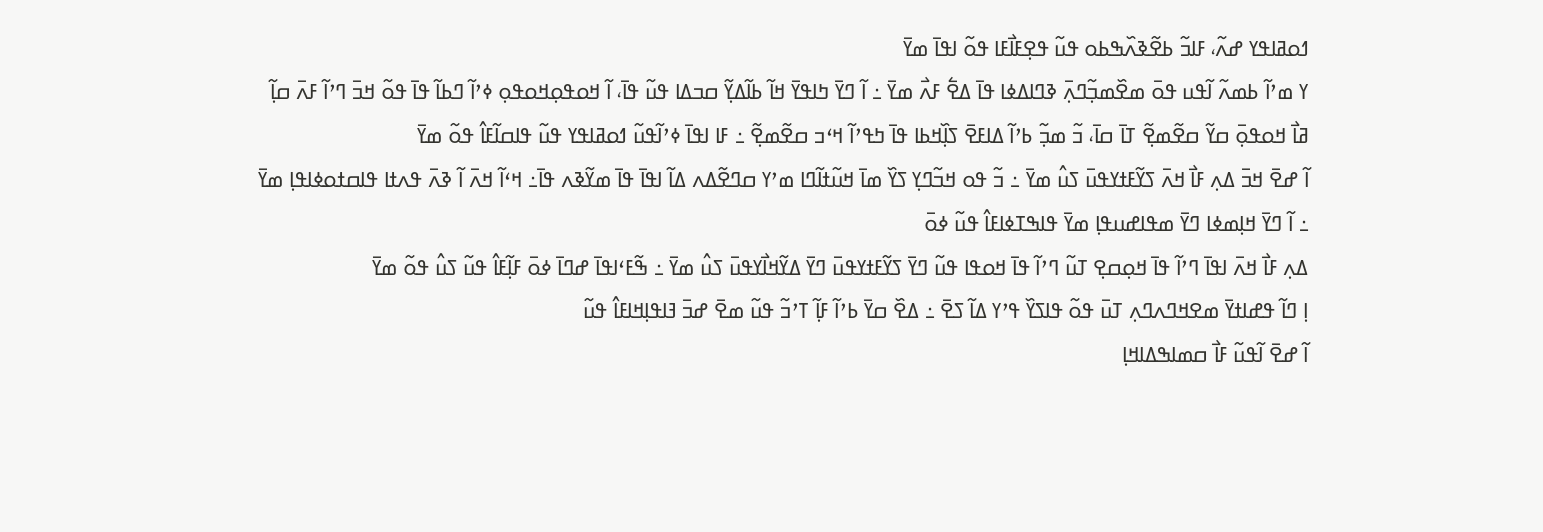ߗߋߥߊߟߌ ߝߍ߬، ߓߊߏ߬ ߕߐ߬ߢߍ߰ߒߕߋ ߟߎ߬ ߟߐ߲ߓߊ߯ߓߊ ߟߋ߬ ߊߟߊ߫ ߘߌ߫
ߌ ߘߴߊ߬ ߕߘߍ߬ ߊ߬ߟߎ ߟߋ߫ ߘߐ߰ߘߏ߲߬ߣߍ߲߫ ߢߣߊߡߦߊ ߟߊ߫ ߡߐ߱ ߓߍ߯ ߘߌ߫ ߸ ߊ߬ ߣߌ߫ ߤߊߟߌ߫ ߞߊ߬ ߕߊ߬ߡߌ߲߬ ߛߏߡߊ ߟߎ߬ ߟߊ߫، ߊ߬ ߞߋߟߋ߲ߞߋߟߋ߲ ߦߴߊ߬ ߣߕߊ߬ ߟߊ߫ ߟߋ߬ ߞߏ߫ ߣߴߊ߬ ߓߍ߫ ߛߊ߲߬ ߥߊ߯ ߞߋߟߋ߲߫ ߛߌ߬ ߛߐ߬ߘߐ߲߬ ߠߊ߫ ߛߊ߫، ߏ߬ ߘߏ߲߬ ߕߴߊ߬ ߡߊߓߐ߫ ߖߊ߲߰ߞߕߊ ߟߊ߫ ߤߟߴߊ߬ ߞߵߏ ߛߐ߬ߘߐ߲߬ ߸ ߓߊ ߊߟߊ߫ ߦߴߊ߬ߟߎ߬ ߗߋߥߊߟߌ ߟߎ߬ ߟߊߛߊ߬ߓߊ߮ ߟߋ߬ ߘߌ߫
ߊ߬ ߝߐ߫ ߞߏ߫ ߡߍ߲ ߓߊ߯ ߞߍ߫ ߖߌ߬ߓߙߌߟߎ߫ ߖߎ߮ ߘߌ߫ ߸ ߏ߬ ߟߋ ߞߏ߬ߣߌ߲ ߖߌ߰ ߘߊ߫ ߞߎ߬ߙߊ߬ߣߊ ߘߴߌ ߛߣߐ߬ߡߍ ߡߊ߬ ߊߟߊ߫ ߟߊ߫ ߘߌ߬ߢߍ ߟߊ߫߸ ߞߵߊ߬ ߞߍ߫ ߊ߬ ߢߍ߫ ߟߍߙߊ ߟߊߛߙߋߦߊߟߊ߲ ߘߌ߫ ߸ ߊ߬ ߣߌ߫ ߞߊ߲ߘߦߊ ߣߌ߫ ߘߟߊߝߎߟߊ߲ ߘߌ߫ ߟߊߒߠߦߊߓߊ߮ ߟߎ߬ ߦߋ߫
ߡߍ߲ ߓߊ߯ ߞߍ߫ ߊߟߊ߫ ߣߴߊ߬ ߟߊ߫ ߞߋ߲ߛߐ߲ ߠߎ߬ ߣߴߊ߬ ߟߊ߫ ߞߋߟߊ ߟߎ߬ ߣߌ߫ ߖߌ߬ߓߙߌߟߎ߫ ߣߌ߫ ߡߌ߬ߞߊ߯ߌߟߎ߫ ߖߎ߮ ߘߌ߫ ߸ ߒ߬ߓߵߊߟߊ߫ ߝߣߊ߫ ߦߋ߫ ߓߊ߲߬ߓߊ߮ ߟߎ߬ ߖߎ߮ ߟߋ߬ ߘߌ߫
ߊ߲ ߣߊ߬ ߟߝߊߙߌ߫ ߘߐߞߣߍߣߍ߲ ߠߎ߫ ߟߋ߬ ߟߊߖߌ߰ ߟߴߌ ߡߊ߬ ߖߐ߫ ߸ ߡߐ߰ ߛߌ߫ ߕߴߊ߬ ߓߊ߲߬ ߠߴߏ߬ ߟߎ߬ ߘߐ߫ ߝߏ߫ ߔߊߟߊ߲ߞߊߓߊ߮ ߟߎ߬
ߊ߬ ߝߐ߫ ߊ߬ߟߎ߬ ߓߊ߯ ߛߘߊߒߡߊߞߊ߲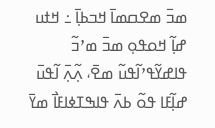ߘߏ߫ ߘߐߛߘߊ߫ ߞߏߕߊ߲߫ ߸ ߞߙߎ ߝߊ߲߬ ߞߋߟߋ߲ ߘߏ߫ ߘߴߏ߬ ߟߊߝߌ߬ߟߴߊ߬ߟߎ߬ ߘߐ߫، ߍ߲߬ߍ߲߫ ߊ߬ߟߎ߫ ߝߊ߲߬ߓߊ ߟߋ߬ ߕߍ߫ ߟߊߒߠߦߊߓߊ߯ ߘߌ߫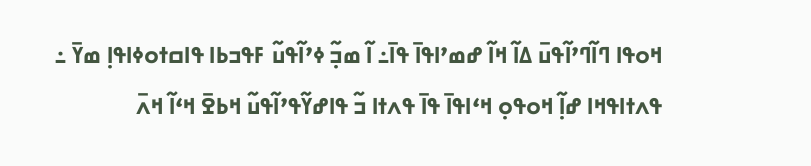ߞߋߟߊ ߣߊ߬ߣߴߊ߬ߟߎ߫ ߡߊ߬ ߞߊ߬ ߝߘߴߊߟߊ߫ ߟߊ߫߸ ߊ߬ ߘߏ߲߬ ߦߴߊ߬ߟߎ߬ ߓߟߏߕߊ ߟߊߛߙߋߦߊߟߊ߲ ߘߌ߫ ߸ ߟߍߙߊߟߞߊ ߝߊ߲߬ ߞߋߟߋ߲ ߞߵߊߟߊ߫ ߟߊ߫ ߟߍߙߊ ߏ߬ ߟߊߝߌ߬ߟߴߊ߬ߟߎ߬ ߞߕߐ߫ ߞߵߊ߬ ߞߍ߫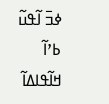ߦߏ߫ ߊ߬ߟߎ߬ ߕߴߊ߬ ߞߊ߬ߟߊߡߊ߬